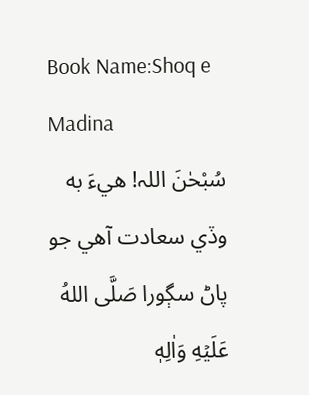Book Name:Shoq e Madina
سُبْحٰنَ اللہ! هيءَ به وڏي سعادت آهي جو پاڻ سڳورا صَلَّى اللهُ عَلَيۡهِ وَاٰلِهٖ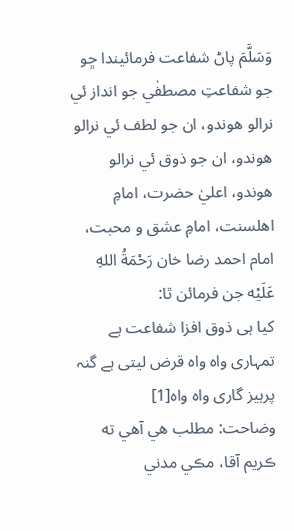وَسَلَّمَ پاڻ شفاعت فرمائيندا ڇو جو شفاعتِ مصطفٰي جو انداز ئي نرالو هوندو، ان جو لطف ئي نرالو هوندو، ان جو ذوق ئي نرالو هوندو، اعليٰ حضرت، امامِ اهلسنت، امامِ عشق و محبت، امام احمد رضا خان رَحْمَةُ اللهِ عَلَيْه جن فرمائن ٿا:
کیا ہی ذوق افزا شفاعت ہے تمہاری واہ واہ قرض لیتی ہے گنہ پرہیز گاری واہ واہ[1]
وضاحت: مطلب هي آهي ته ڪريم آقا، مڪي مدني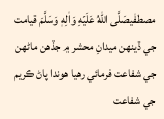مصطفٰيصَلَّى اللهُ عَلَيۡهِ وَاٰلِهٖ وَسَلَّمَ قيامت جي ڏينهن ميدانِ محشر ۾ جڏهن ماڻهن جي شفاعت فرمائي رهيا هوندا پاڻ ڪريم جي شفاعت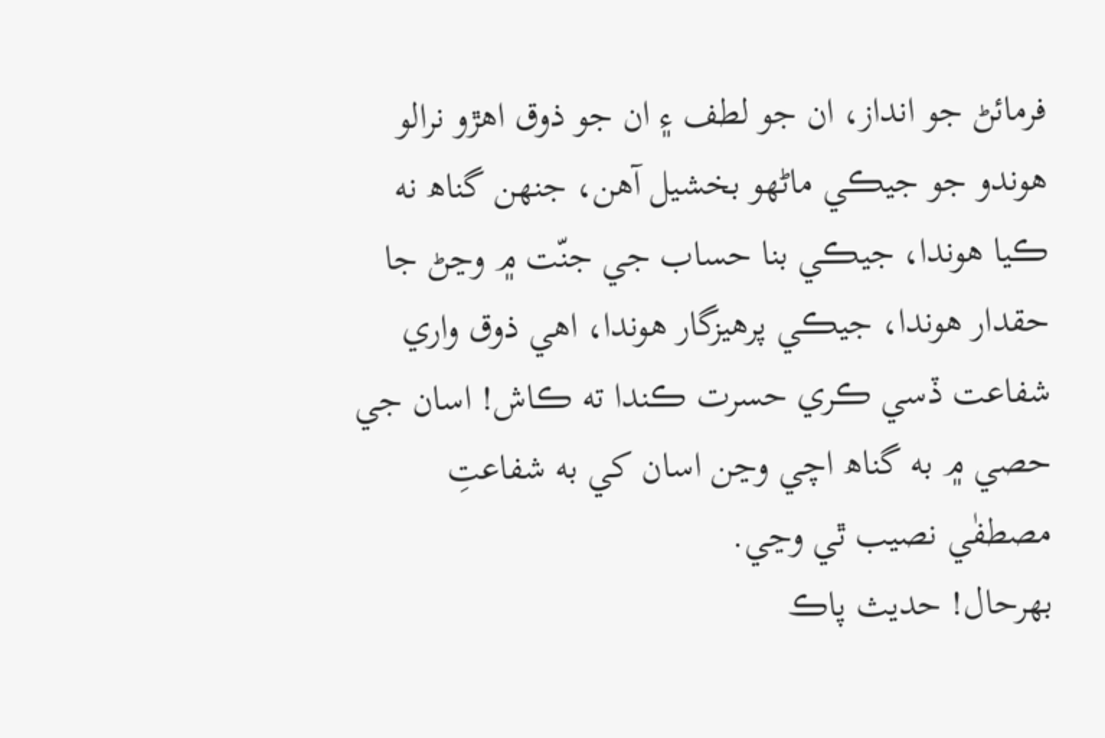فرمائڻ جو انداز، ان جو لطف ۽ ان جو ذوق اهڙو نرالو هوندو جو جيڪي ماڻهو بخشيل آهن، جنهن گناھ نه ڪيا هوندا، جيڪي بنا حساب جي جنّت ۾ وڃڻ جا حقدار هوندا، جيڪي پرهيزگار هوندا، اهي ذوق واري شفاعت ڏسي ڪري حسرت ڪندا ته ڪاش! اسان جي حصي ۾ به گناھ اچي وڃن اسان کي به شفاعتِ مصطفٰي نصيب ٿي وڃي.
بهرحال! حديث پاڪ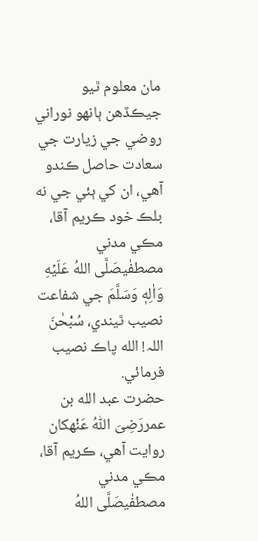مان معلوم ٿيو جيڪڏهن ٻانهو نوراني روضي جي زيارت جي سعادت حاصل ڪندو آهي، ان کي ٻئي جي نه بلڪ خود ڪريم آقا، مڪي مدني مصطفٰيصَلَّى اللهُ عَلَيۡهِ وَاٰلِهٖ وَسَلَّمَ جي شفاعت نصيب ٿيندي، سُبْحٰنَ اللہ! الله پاڪ نصيب فرمائي.
حضرت عبد الله بن عمررَضِىَ اللّٰهُ عَنْهکان روايت آهي، ڪريم آقا، مڪي مدني مصطفٰيصَلَّى اللهُ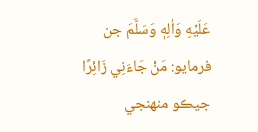عَلَيۡهِ وَاٰلِهٖ وَسَلَّمَ جن فرمايو: مَنْ جَاءَنِي زَائِرًا جيڪو منهنجي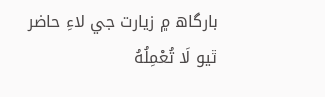بارگاھ ۾ زيارت جي لاءِ حاضر ٿيو لَا تُعْمِلُهُ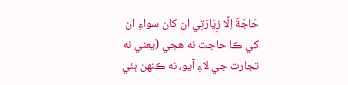حَاجَةٌ اِلَّا زِيَارَتِي ان کان سواءِ ان کي ڪا حاجت نه هجي (يعني نه تجارت جي لاءِ آيو، نه ڪنهن ٻئي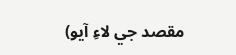مقصد جي لاءِ آيو)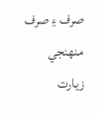صرف ۽ صرف منهنجي زيارت